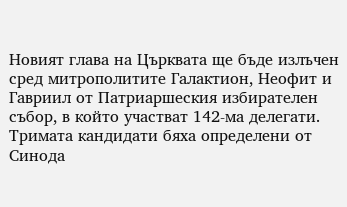Новият глава на Църквата ще бъде излъчен сред митрополитите Галактион, Неофит и Гавриил от Патриаршеския избирателен събор, в който участват 142-ма делегати. Тримата кандидати бяха определени от Синода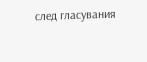след гласувания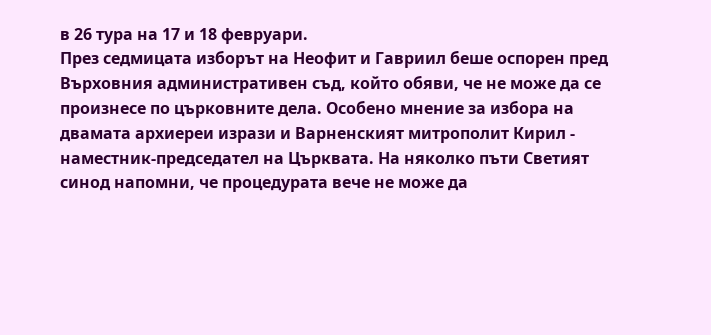в 26 тура на 17 и 18 февруари.
През седмицата изборът на Неофит и Гавриил беше оспорен пред Върховния административен съд, който обяви, че не може да се произнесе по църковните дела. Особено мнение за избора на двамата архиереи изрази и Варненският митрополит Кирил - наместник-председател на Църквата. На няколко пъти Светият синод напомни, че процедурата вече не може да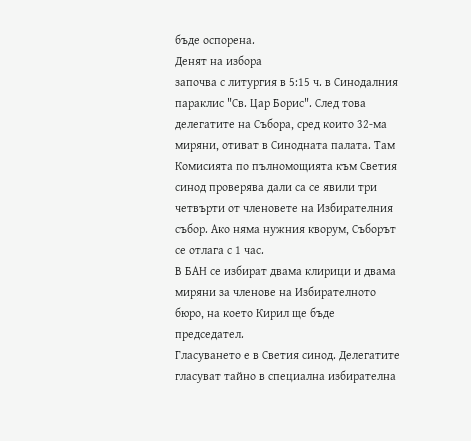бъде оспорена.
Денят на избора
започва с литургия в 5:15 ч. в Синодалния параклис "Св. Цар Борис". След това делегатите на Събора, сред които 32-ма миряни, отиват в Синодната палата. Там Комисията по пълномощията към Светия синод проверява дали са се явили три четвърти от членовете на Избирателния събор. Ако няма нужния кворум, Съборът се отлага с 1 час.
В БАН се избират двама клирици и двама миряни за членове на Избирателното бюро, на което Кирил ще бъде председател.
Гласуването е в Светия синод. Делегатите гласуват тайно в специална избирателна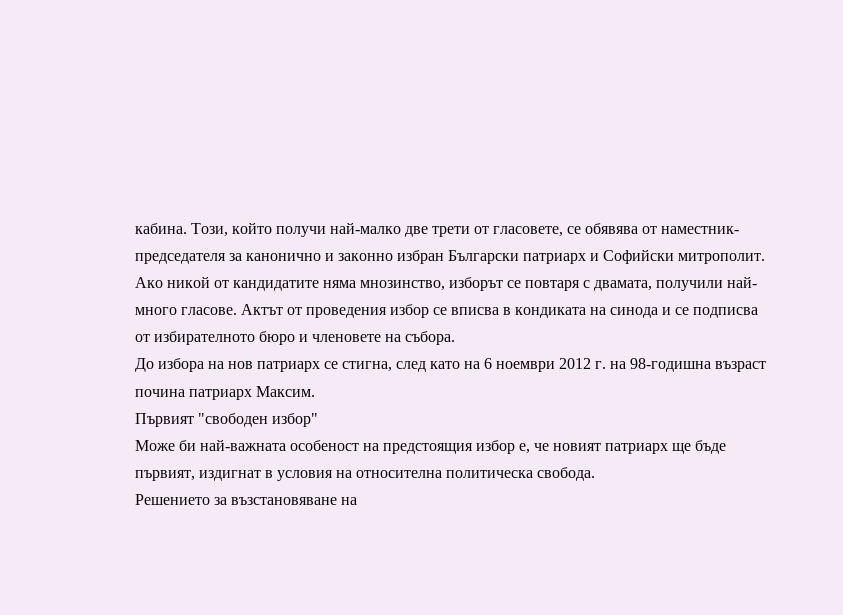кабина. Този, който получи най-малко две трети от гласовете, се обявява от наместник-председателя за канонично и законно избран Български патриарх и Софийски митрополит.
Ако никой от кандидатите няма мнозинство, изборът се повтаря с двамата, получили най-много гласове. Актът от проведения избор се вписва в кондиката на синода и се подписва от избирателното бюро и членовете на събора.
До избора на нов патриарх се стигна, след като на 6 ноември 2012 г. на 98-годишна възраст почина патриарх Максим.
Първият "свободен избор"
Може би най-важната особеност на предстоящия избор е, че новият патриарх ще бъде първият, издигнат в условия на относителна политическа свобода.
Решението за възстановяване на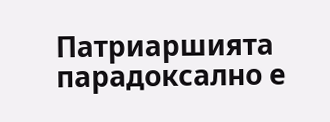Патриаршията парадоксално е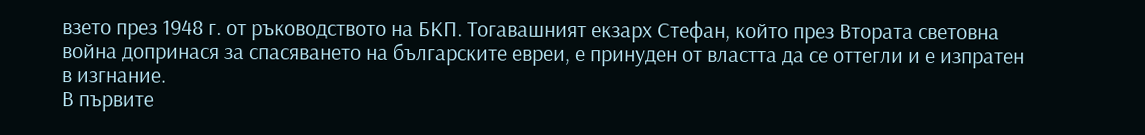взето през 1948 г. от ръководството на БКП. Тогавашният екзарх Стефан, който през Втората световна война допринася за спасяването на българските евреи, е принуден от властта да се оттегли и е изпратен в изгнание.
В първите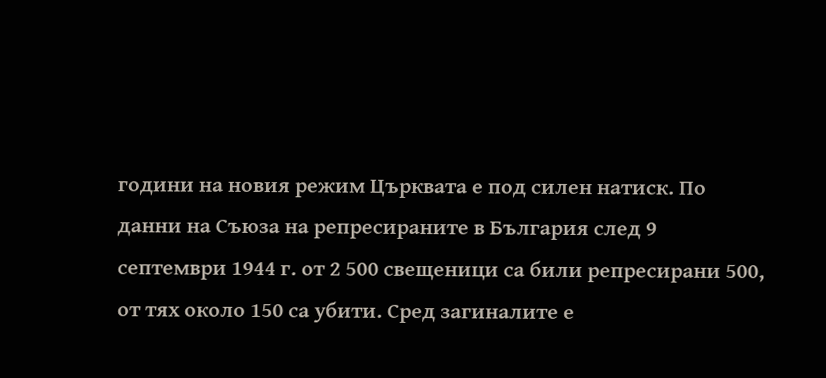години на новия режим Църквата е под силен натиск. По данни на Съюза на репресираните в България след 9 септември 1944 г. от 2 500 свещеници са били репресирани 500, от тях около 150 са убити. Сред загиналите е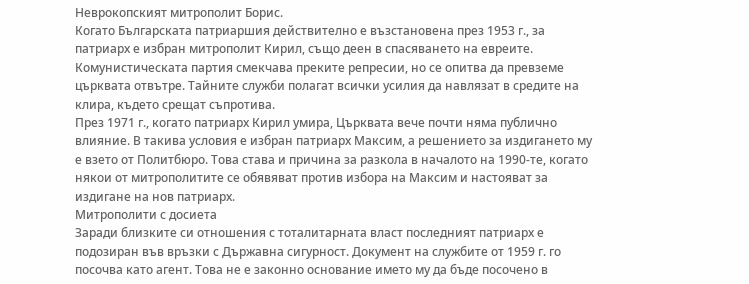Неврокопският митрополит Борис.
Когато Българската патриаршия действително е възстановена през 1953 г., за патриарх е избран митрополит Кирил, също деен в спасяването на евреите. Комунистическата партия смекчава преките репресии, но се опитва да превземе църквата отвътре. Тайните служби полагат всички усилия да навлязат в средите на клира, където срещат съпротива.
През 1971 г., когато патриарх Кирил умира, Църквата вече почти няма публично влияние. В такива условия е избран патриарх Максим, а решението за издигането му е взето от Политбюро. Това става и причина за разкола в началото на 1990-те, когато някои от митрополитите се обявяват против избора на Максим и настояват за издигане на нов патриарх.
Митрополити с досиета
Заради близките си отношения с тоталитарната власт последният патриарх е подозиран във връзки с Държавна сигурност. Документ на службите от 1959 г. го посочва като агент. Това не е законно основание името му да бъде посочено в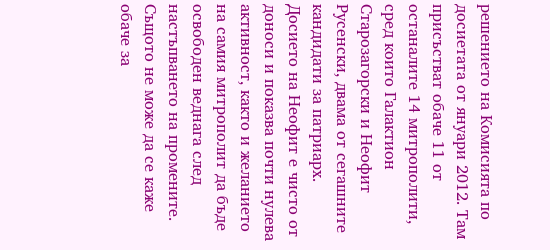решението на Комисията по досиетата от януари 2012. Там присъстват обаче 11 от останалите 14 митрополити, сред които Галактион Старозагорски и Неофит Русенски, двама от сегашните кандидати за патриарх.
Досието на Неофит е чисто от доноси и показва почти нулева активност, както и желанието на самия митрополит да бъде освободен веднага след настъпването на промените. Същото не може да се каже обаче за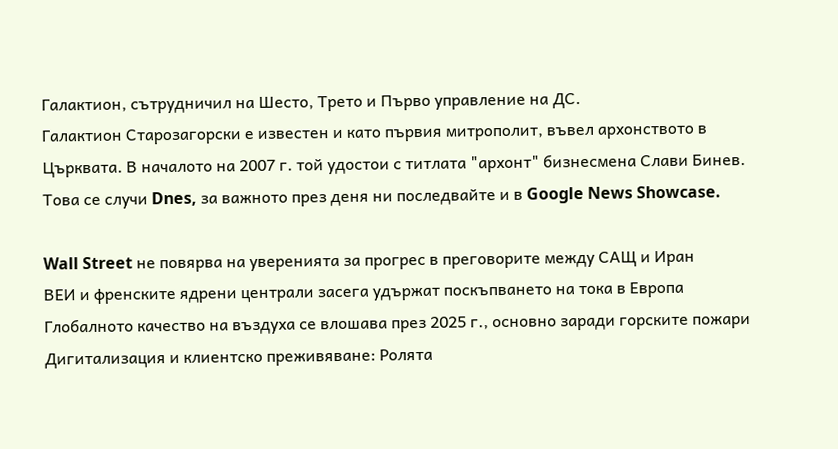Галактион, сътрудничил на Шесто, Трето и Първо управление на ДС.
Галактион Старозагорски е известен и като първия митрополит, въвел архонството в Църквата. В началото на 2007 г. той удостои с титлата "архонт" бизнесмена Слави Бинев.
Това се случи Dnes, за важното през деня ни последвайте и в Google News Showcase.

Wall Street не повярва на уверенията за прогрес в преговорите между САЩ и Иран
ВЕИ и френските ядрени централи засега удържат поскъпването на тока в Европа
Глобалното качество на въздуха се влошава през 2025 г., основно заради горските пожари
Дигитализация и клиентско преживяване: Ролята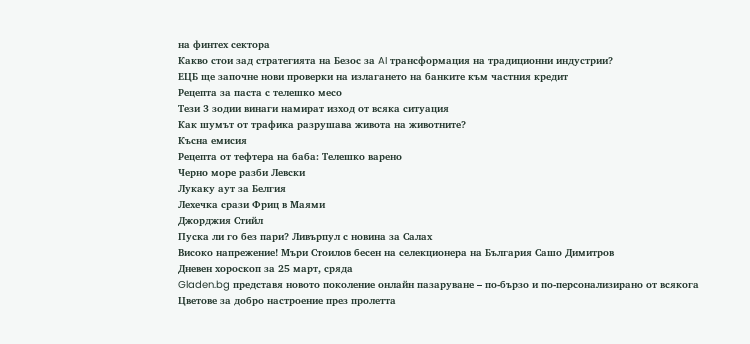на финтех сектора
Какво стои зад стратегията на Безос за AI трансформация на традиционни индустрии?
ЕЦБ ще започне нови проверки на излагането на банките към частния кредит
Рецепта за паста с телешко месо
Тези 3 зодии винаги намират изход от всяка ситуация
Как шумът от трафика разрушава живота на животните?
Късна емисия
Рецепта от тефтера на баба: Телешко варено
Черно море разби Левски
Лукаку аут за Белгия
Лехечка срази Фриц в Маями
Джорджия Стийл
Пуска ли го без пари? Ливърпул с новина за Салах
Високо напрежение! Мъри Стоилов бесен на селекционера на България Сашо Димитров
Дневен хороскоп за 25 март, сряда
Gladen.bg представя новото поколение онлайн пазаруване – по-бързо и по-персонализирано от всякога
Цветове за добро настроение през пролетта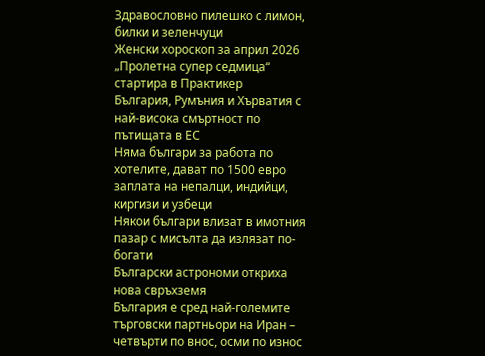Здравословно пилешко с лимон, билки и зеленчуци
Женски хороскоп за април 2026
„Пролетна супер седмица“ стартира в Практикер
България, Румъния и Хърватия с най-висока смъртност по пътищата в ЕС
Няма българи за работа по хотелите, дават по 1500 евро заплата на непалци, индийци, киргизи и узбеци
Някои българи влизат в имотния пазар с мисълта да излязат по-богати
Български астрономи откриха нова свръхземя
България е сред най-големите търговски партньори на Иран – четвърти по внос, осми по износ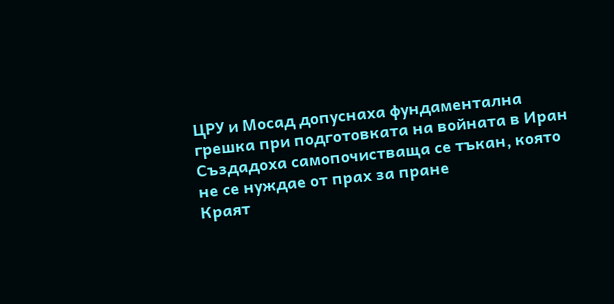ЦРУ и Мосад допуснаха фундаментална грешка при подготовката на войната в Иран
Създадоха самопочистваща се тъкан, която не се нуждае от прах за пране
Краят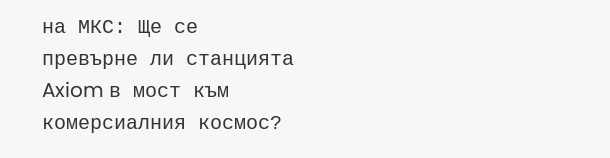на МКС: Ще се превърне ли станцията Axiom в мост към комерсиалния космос?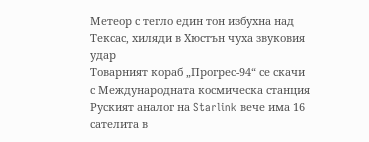Метеор с тегло един тон избухна над Тексас, хиляди в Хюстън чуха звуковия удар
Товарният кораб „Прогрес-94“ се скачи с Международната космическа станция
Руският аналог на Starlink вече има 16 сателита в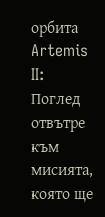орбита
Artemis II: Поглед отвътре към мисията, която ще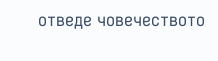отведе човечеството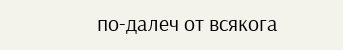по-далеч от всякога